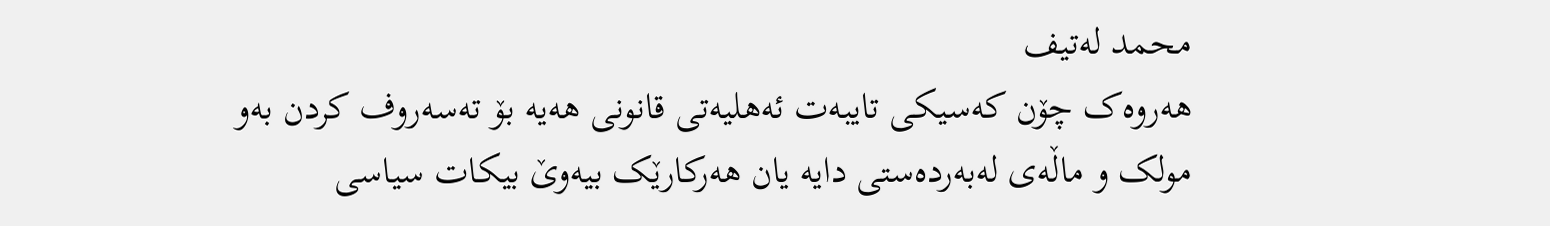محمد لەتیف
ھەروەک چۆن کەسیکی تایبەت ئەھلیەتی قانونی ھەیە بۆ تەسەروف کردن بەو مولک و ماڵەی لەبەردەستی دایە یان ھەرکارێک بیەوێ بیکات سیاسی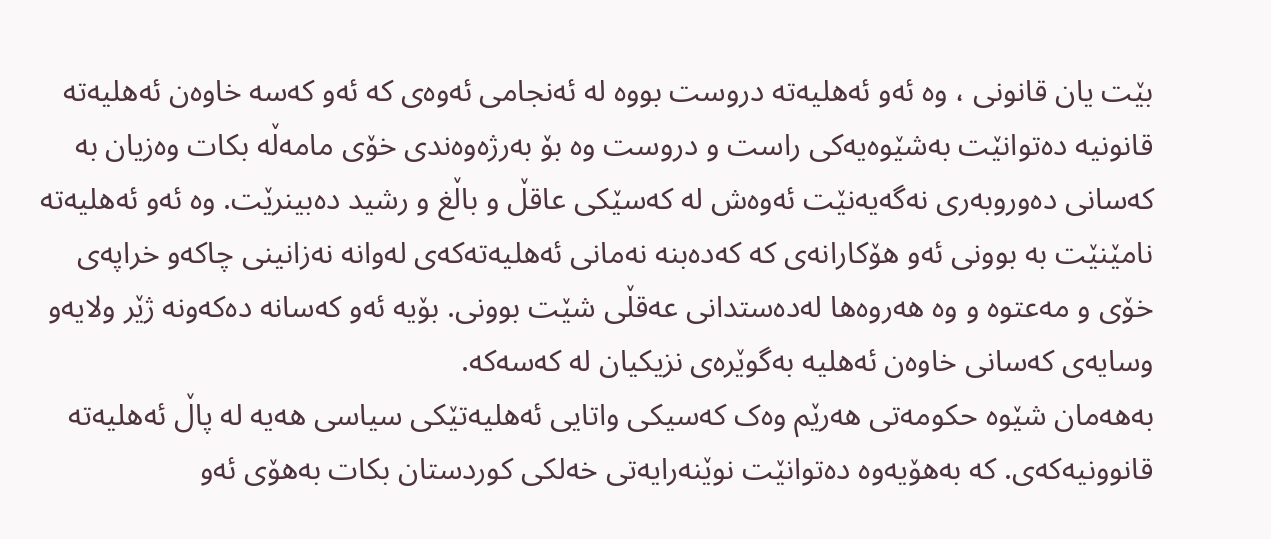بێت یان قانونی ، وە ئەو ئەھلیەتە دروست بووە لە ئەنجامی ئەوەی کە ئەو کەسە خاوەن ئەھلیەتە قانونیە دەتوانێت بەشێوەیەکی راست و دروست وە بۆ بەرژەوەندی خۆی مامەڵە بکات وەزیان بە کەسانی دەوروبەری نەگەیەنێت ئەوەش لە کەسێکی عاقڵ و باڵغ و رشید دەبینرێت. وە ئەو ئەھلیەتە نامێنێت بە بوونی ئەو ھۆکارانەی کە کەدەبنە نەمانی ئەھلیەتەکەی لەوانە نەزانینی چاکەو خراپەی خۆی و مەعتوە و وە ھەروەھا لەدەستدانی عەقڵی شێت بوونی. بۆیە ئەو کەسانە دەکەونە ژێر ولایەو وسایەی کەسانی خاوەن ئەھلیە بەگوێرەی نزیکیان لە کەسەکە.
بەھەمان شێوە حکومەتی ھەرێم وەک کەسیکی واتایی ئەھلیەتێکی سیاسی ھەیە لە پاڵ ئەھلیەتە قانوونیەکەی. کە بەھۆیەوە دەتوانێت نوێنەرایەتی خەلکی کوردستان بکات بەھۆی ئەو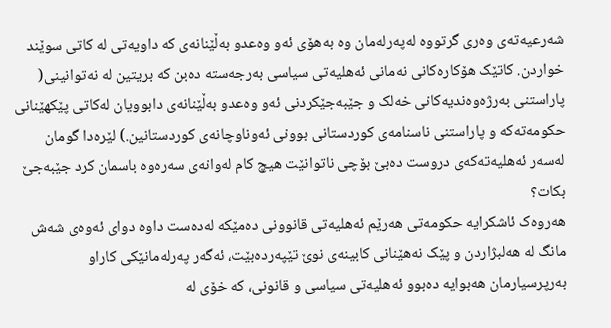شەرعیەتەی وەری گرتووە لەپەرلەمان وە بەھۆی ئەو وەعدو بەڵێنانەی کە داویەتی لە کاتی سوێند خواردن. کاتێک ھۆکارەکانی نەمانی ئەھلیەتی سیاسی بەرجەستە دەبن کە بریتین لە نەتوانینی( پاراستنی بەرژەوەندیەکانی خەلک و جێبەجێکردنی ئەو وەعدو بەڵێنانەی دابوویان لەکاتی پێکھێنانی حکومەتەکە و پاراستنی ناسنامەی کوردستانی بوونی ئەوناوچانەی کوردستانین.) لێرەدا گومان لەسەر ئەھلیەتەکەی دروست دەبێ بۆچی ناتوانێت ھیچ کام لەوانەی سەرەوە باسمان کرد جێبەجێ بکات؟
ھەروەک ئاشکرایە حکومەتی ھەرێم ئەھلیەتی قانوونی دەمێکە لەدەست داوە دوای ئەوەی شەش مانگ لە ھەلبژاردن و پێک نەھێنانی کابینەی نوێ تێپەردەبێت، ئەگەر پەرلەمانێکی کاراو بەرپرسیارمان ھەبوایە دەبوو ئەھلیەتی سیاسی و قانونی، کە خۆی لە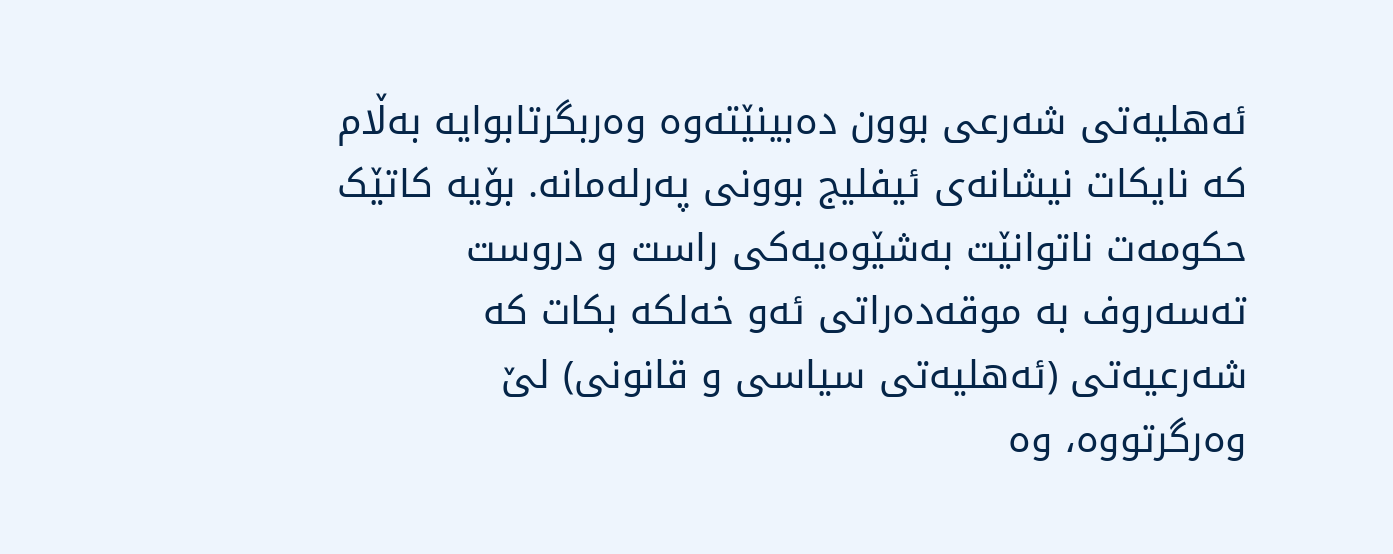ئەھلیەتی شەرعی بوون دەبینێتەوە وەربگرتابوایە بەڵام کە نایکات نیشانەی ئیفلیج بوونی پەرلەمانە. بۆیە کاتێک حکومەت ناتوانێت بەشێوەیەکی راست و دروست تەسەروف بە موقەدەراتی ئەو خەلکە بکات کە شەرعیەتی (ئەھلیەتی سیاسی و قانونی) لێ وەرگرتووە، وە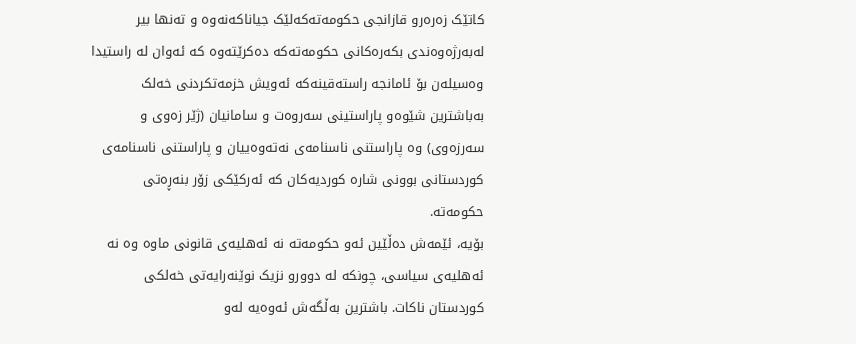کاتێک زەرەرو قازانجی حکومەتەکەلێک جیاناکەنەوە و تەنھا بیر لەبەرژەوەندی بکەرەکانی حکومەتەکە دەکرێتەوە کە ئەوان لە راستیدا وەسیلەن بۆ ئامانجە راستەقینەکە ئەویش خزمەتکردنی خەلک بەباشترین شێوەو پاراستینی سەروەت و سامانیان (ژێر زەوی و سەرزەوی) وە پاراستنی ناسنامەی نەتەوەییان و پاراستنی ناسنامەی کوردستانی بوونی شارە کوردیەکان کە ئەرکێکی زۆر بنەڕەتی حکومەتە.
بۆیە، ئێمەش دەڵێین ئەو حکومەتە نە ئەھلیەی قانونی ماوە وە نە ئەھلیەی سیاسی، چونکە لە دوورو نزیک نوێنەرایەتی خەلکی کوردستان ناکات. باشترین بەڵگەش ئەوەیە لەو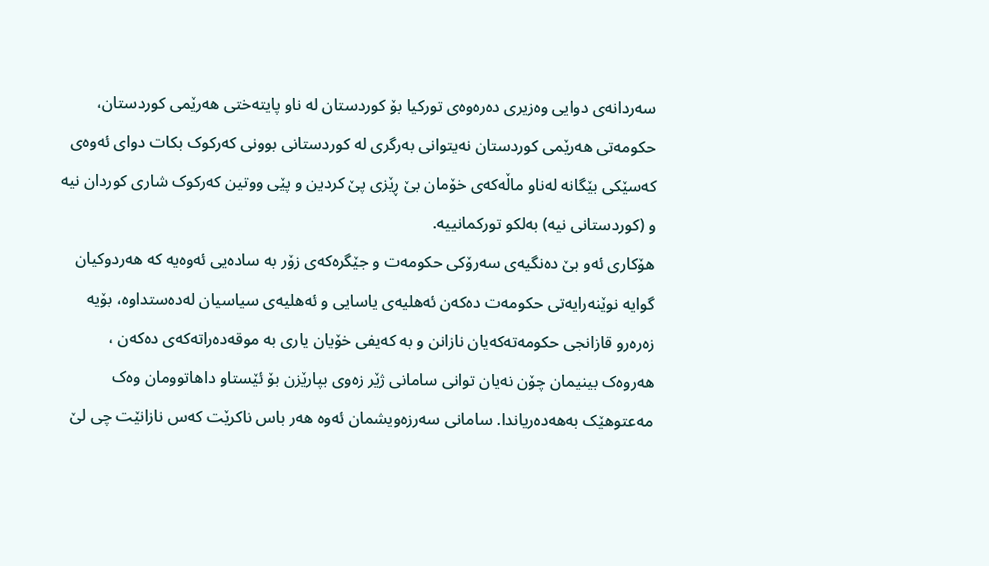سەردانەی دوایی وەزیری دەرەوەی تورکیا بۆ کوردستان لە ناو پایتەختی ھەرێمی کوردستان، حکومەتی ھەرێمی کوردستان نەیتوانی بەرگری لە کوردستانی بوونی کەرکوک بکات دوای ئەوەی کەسێکی بێگانە لەناو ماڵەکەی خۆمان بێ ڕێزی پێ کردین و پێی ووتین کەرکوک شاری کوردان نیە و (کوردستانی نیە) بەلکو تورکمانییە.
ھۆکاری ئەو بێ دەنگیەی سەرۆکی حکومەت و جێگرەکەی زۆر بە سادەیی ئەوەیە کە ھەردوکیان گوایە نوێنەرایەتی حکومەت دەکەن ئەھلیەی یاسایی و ئەھلیەی سیاسیان لەدەستداوە، بۆیە زەرەرو قازانجی حکومەتەکەیان نازانن و بە کەیفی خۆیان یاری بە موقەدەراتەکەی دەکەن ، ھەروەک بینیمان چۆن نەیان توانی سامانی ژێر زەوی بپارێزن بۆ ئێستاو داھاتوومان وەک مەعتوھێک بەھەدەریاندا. سامانی سەرزەویشمان ئەوە ھەر باس ناکرێت کەس نازانێت چی لێ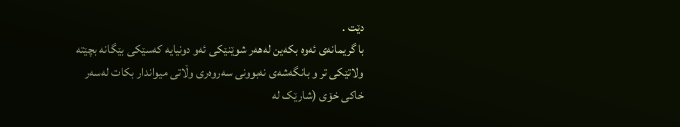دێت .
با گریمانەی ئەوە بکەین لەھەر شوێنێکی ئەو دونیایە کەسێکی بێگانە بچێتە ولاتێکی تر و بانگەشەی نەبوونی سەروەری وڵاتی میواندار بکات لەسەر خاکی خۆی (شارێک لە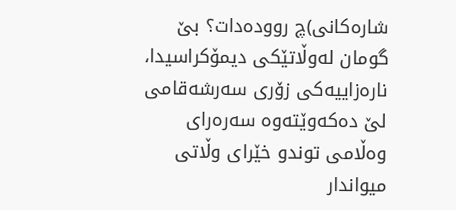شارەکانی)چ روودەدات؟ بێ گومان لەوڵاتێکی دیمۆکراسیدا، نارەزاییەکی زۆری سەرشەقامی لێ دەکەوێتەوە سەرەرای وەڵامی توندو خێرای وڵاتی میواندار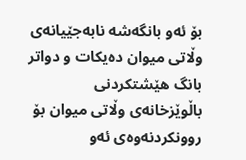بۆ ئەو بانگەشە نابەجێیانەی وڵاتی میوان دەیکات و دواتر بانگ ھێشتکردنی باڵوێزخانەی وڵاتی میوان بۆ روونکردنەوەی ئەو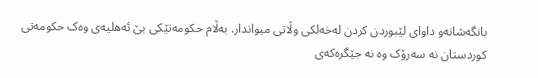بانگەشانەو داوای لێبوردن کردن لەخەلکی وڵاتی میواندار. بەڵام حکومەتێکی بێ ئەھلیەی وەک حکومەتی کوردستان نە سەرۆک وە نە جێگرەکەی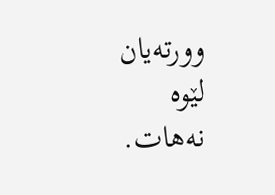وورتەیان لێوە نەھات.